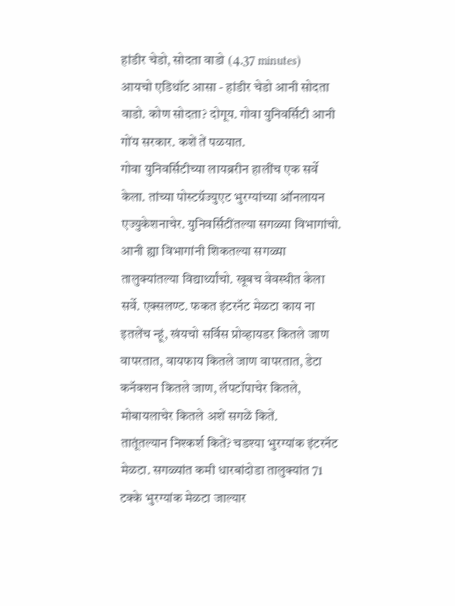हांडीर चेडो, सोदता वाडो (4.37 minutes)
आयचो एडिथॉट आसा - हांडीर चेडो आनी सोदता वाडो. कोण सोदता? दोगूय. गोवा युनिवर्सिटी आनी गोंय सरकार. कशें तें पळयात.
गोवा युनिवर्सिटीच्या लायब्ररीन हालींच एक सर्वे केला. तांच्या पोस्टग्रॅज्युएट भुरग्यांच्या ऑनलायन एज्युकेशनाचेर. युनिवर्सिटींतल्या सगळ्या विभागांचो. आनी ह्या विभागांनी शिकतल्या सगळ्या तालुक्यांतल्या विद्यार्थ्यांचो. खूबच वेवस्थीत केला सर्वे. एक्सलण्ट. फकत इंटरनॅट मेळटा काय ना इतलेंच न्हूं, खंयचो सर्विस प्रोव्हायडर कितले जाण वापरतात, वायफाय कितले जाण वापरतात, डेटा कनॅक्शन कितले जाण, लॅपटॉपाचेर कितले, मोबायलाचेर कितले अशें सगळें कितें.
तातूंतल्यान निश्कर्श कितें? चडश्या भुरग्यांक इंटरनॅट मेळटा. सगळ्यांत कमी धारबांदोडा तालुक्यांत 71 टक्के भुरग्यांक मेळटा जाल्यार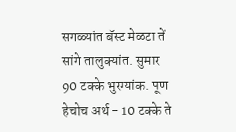सगळ्यांत बॅस्ट मेळटा तें सांगे तालुक्यांत. सुमार 90 टक्के भुरग्यांक. पूण हेचोच अर्थ - 10 टक्के ते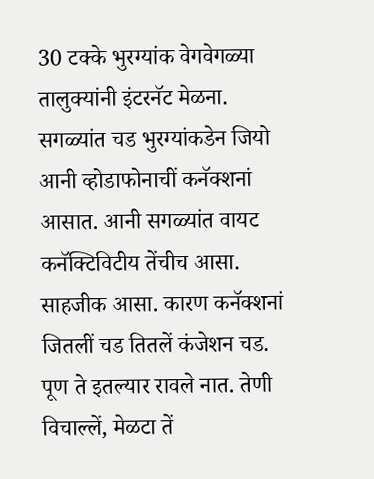30 टक्के भुरग्यांक वेगवेगळ्या तालुक्यांनी इंटरनॅट मेळना.
सगळ्यांत चड भुरग्यांकडेन जियो आनी व्होडाफोनाचीं कनॅक्शनां आसात. आनी सगळ्यांत वायट कनॅक्टिविटीय तेंचीच आसा. साहजीक आसा. कारण कनॅक्शनां जितलीं चड तितलें कंजेशन चड.
पूण ते इतल्यार रावले नात. तेणी विचाल्लें, मेळटा तें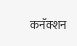कनॅक्शन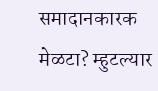समादानकारक मेळटा? म्हुटल्यार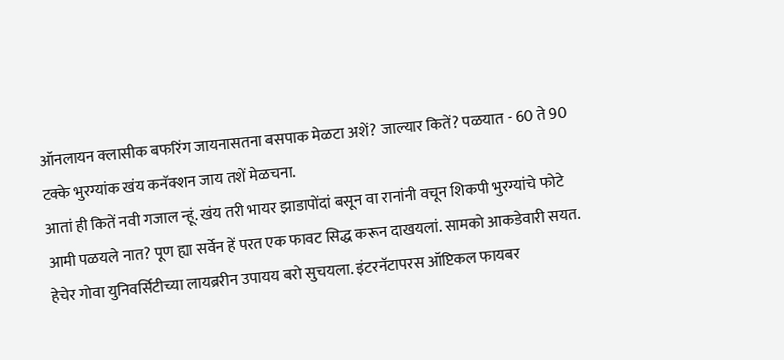ऑनलायन क्लासीक बफरिंग जायनासतना बसपाक मेळटा अशें? जाल्यार कितें? पळयात - 60 ते 90 टक्के भुरग्यांक खंय कनॅक्शन जाय तशें मेळचना.
आतां ही कितें नवी गजाल न्हूं. खंय तरी भायर झाडापोंदां बसून वा रानांनी वचून शिकपी भुरग्यांचे फोटे आमी पळयले नात? पूण ह्या सर्वेन हें परत एक फावट सिद्ध करून दाखयलां. सामको आकडेवारी सयत.
हेचेर गोवा युनिवर्सिटीच्या लायब्ररीन उपायय बरो सुचयला. इंटरनॅटापरस ऑप्टिकल फायबर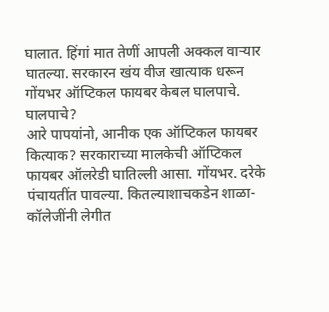घालात. हिंगां मात तेणीं आपली अक्कल वाऱ्यार घातल्या. सरकारन खंय वीज खात्याक धरून गोंयभर ऑप्टिकल फायबर केबल घालपाचे.
घालपाचे?
आरे पापयांनो, आनीक एक ऑप्टिकल फायबर कित्याक? सरकाराच्या मालकेची ऑप्टिकल फायबर ऑलरेडी घातिल्ली आसा. गोंयभर. दरेके पंचायतींत पावल्या. कितल्याशाचकडेन शाळा-कॉलेजींनी लेगीत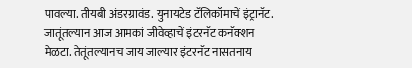पावल्या. तीयबी अंडरग्रावंड. युनायटेड टॅलिकॉमाचें इंट्रानॅट. जातूंतल्यान आज आमकां जीवेव्हाचें इंटरनॅट कनॅक्शन मेळटा. तेतूंतल्यानच जाय जाल्यार इंटरनॅट नासतनाय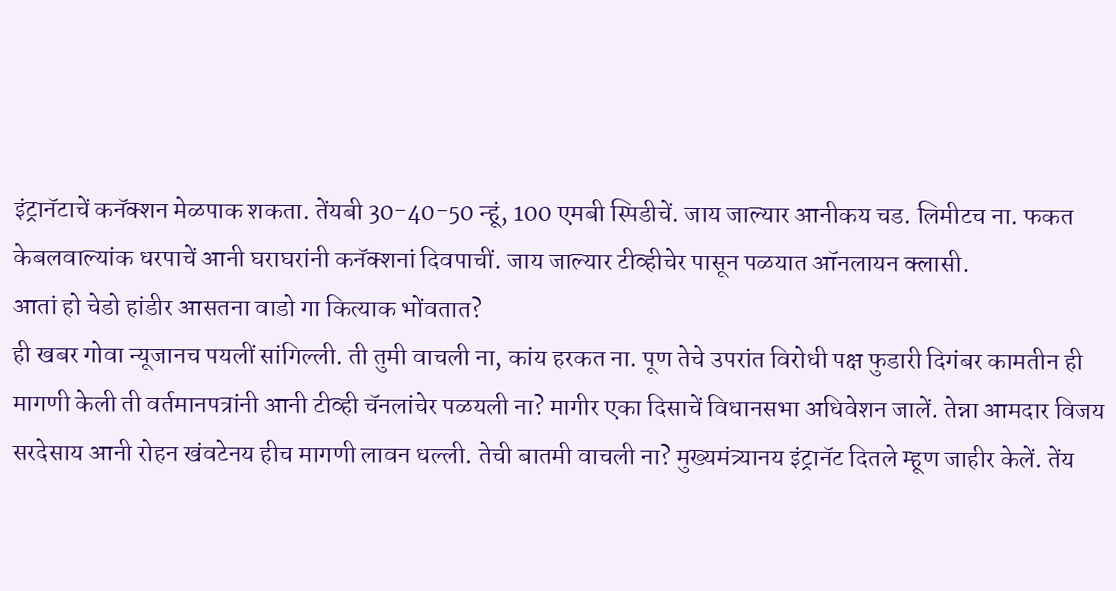इंट्रानॅटाचें कनॅक्शन मेळपाक शकता. तेंयबी 30-40-50 न्हूं, 100 एमबी स्पिडीचें. जाय जाल्यार आनीकय चड. लिमीटच ना. फकत केबलवाल्यांक धरपाचें आनी घराघरांनी कनॅक्शनां दिवपाचीं. जाय जाल्यार टीव्हीचेर पासून पळयात ऑनलायन क्लासी.
आतां हो चेडो हांडीर आसतना वाडो गा कित्याक भोंवतात?
ही खबर गोवा न्यूजानच पयलीं सांगिल्ली. ती तुमी वाचली ना, कांय हरकत ना. पूण तेचे उपरांत विरोधी पक्ष फुडारी दिगंबर कामतीन ही मागणी केली ती वर्तमानपत्रांनी आनी टीव्ही चॅनलांचेर पळयली ना? मागीर एका दिसाचें विधानसभा अधिवेशन जालें. तेन्ना आमदार विजय सरदेसाय आनी रोहन खंवटेनय हीच मागणी लावन धल्ली. तेची बातमी वाचली ना? मुख्यमंत्र्यानय इंट्रानॅट दितले म्हूण जाहीर केलें. तेंय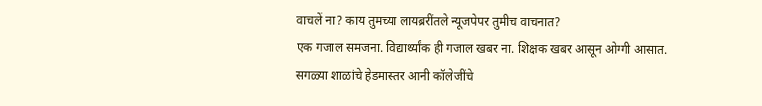वाचलें ना? काय तुमच्या लायब्ररींतले न्यूजपेपर तुमीच वाचनात?
एक गजाल समजना. विद्यार्थ्यांक ही गजाल खबर ना. शिक्षक खबर आसून ओग्गी आसात. सगळ्या शाळांचे हेडमास्तर आनी कॉलेजींचे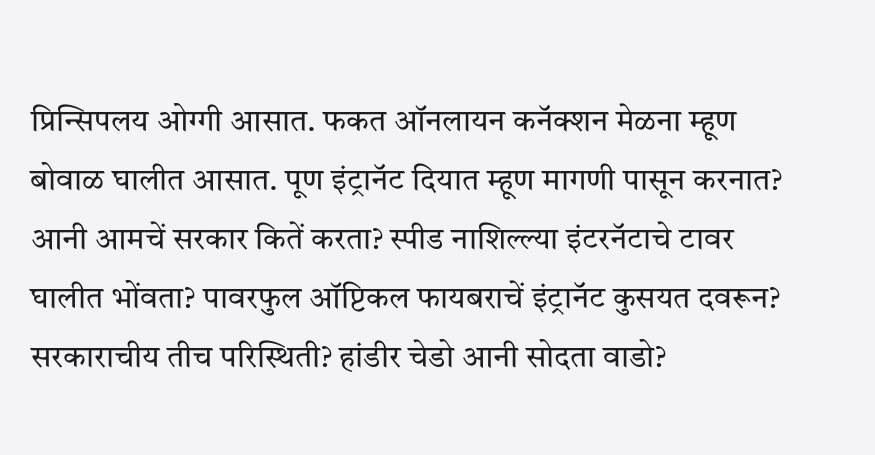प्रिन्सिपलय ओग्गी आसात. फकत ऑनलायन कनॅक्शन मेळना म्हूण बोवाळ घालीत आसात. पूण इंट्रानॅट दियात म्हूण मागणी पासून करनात?
आनी आमचें सरकार कितें करता? स्पीड नाशिल्ल्या इंटरनॅटाचे टावर घालीत भोंवता? पावरफुल ऑप्टिकल फायबराचें इंट्रानॅट कुसयत दवरून? सरकाराचीय तीच परिस्थिती? हांडीर चेडो आनी सोदता वाडो?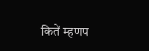कितें म्हणप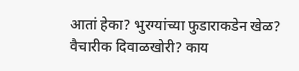आतां हेका? भुरग्यांच्या फुडाराकडेन खेळ? वैचारीक दिवाळखोरी? काय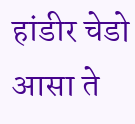हांडीर चेडो आसा ते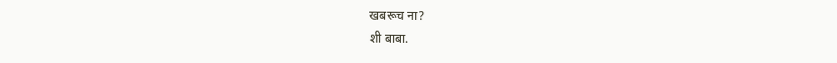खबरूच ना?
शी बाबा.